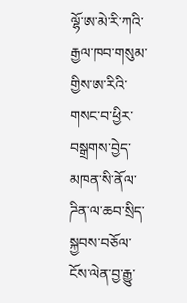ལྷོ་ཨ་མེ་རི་ཀའི་རྒྱལ་ཁབ་གསུམ་གྱིས་ཨ་རིའི་གསང་བ་ཕྱིར་བསྒྲགས་བྱེད་མཁན་སི་ནོལ་ཌིན་ལ་ཆབ་སྲིད་སྐྱབས་བཅོལ་ངོས་ལེན་བྱ་རྒྱུ་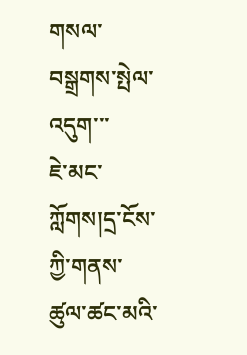གསལ་བསྒྲགས་སྤེལ་འདུག་་་
ཇེ་མང་ཀློགས།དྲ་ངོས་ཀྱི་གནས་ཚུལ་ཚང་མའི་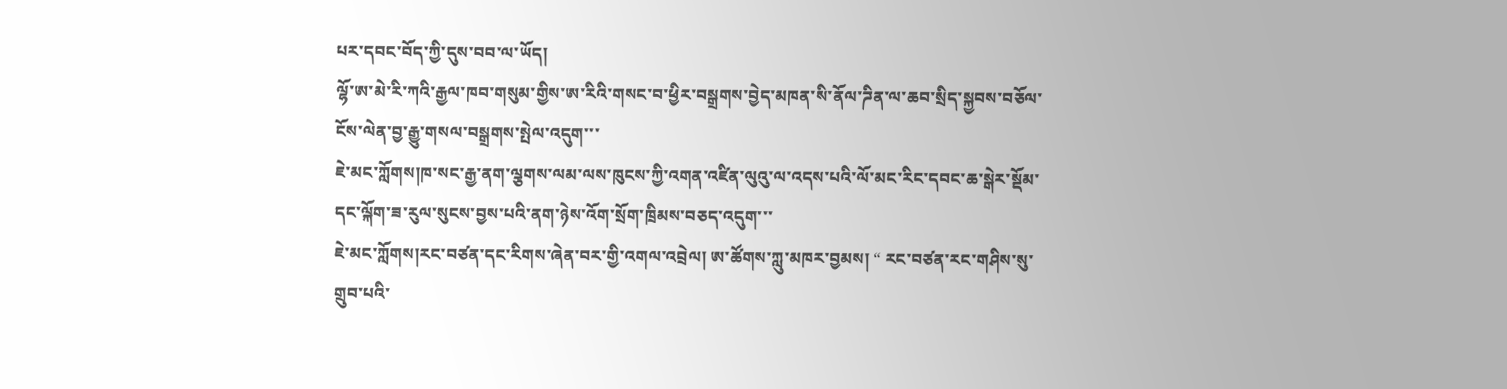པར་དབང་བོད་ཀྱི་དུས་བབ་ལ་ཡོད།
ལྷོ་ཨ་མེ་རི་ཀའི་རྒྱལ་ཁབ་གསུམ་གྱིས་ཨ་རིའི་གསང་བ་ཕྱིར་བསྒྲགས་བྱེད་མཁན་སི་ནོལ་ཌིན་ལ་ཆབ་སྲིད་སྐྱབས་བཅོལ་ངོས་ལེན་བྱ་རྒྱུ་གསལ་བསྒྲགས་སྤེལ་འདུག་་་
ཇེ་མང་ཀློགས།ཁ་སང་རྒྱ་ནག་ལྕགས་ལམ་ལས་ཁུངས་ཀྱི་འགན་འཛིན་ལུའུ་ལ་འདས་པའི་ལོ་མང་རིང་དབང་ཆ་སྒེར་སྡོམ་དང་ལྐོག་ཟ་རུལ་སུངས་བྱས་པའི་ནག་ཉེས་འོག་སྲོག་ཁྲིམས་བཅད་འདུག་་་
ཇེ་མང་ཀློགས།རང་བཙན་དང་རིགས་ཞེན་བར་གྱི་འགལ་འབྲེལ། ཨ་ཚོགས་ཀླུ་མཁར་བྱམས། “ རང་བཙན་རང་གཤིས་སུ་གྲུབ་པའི་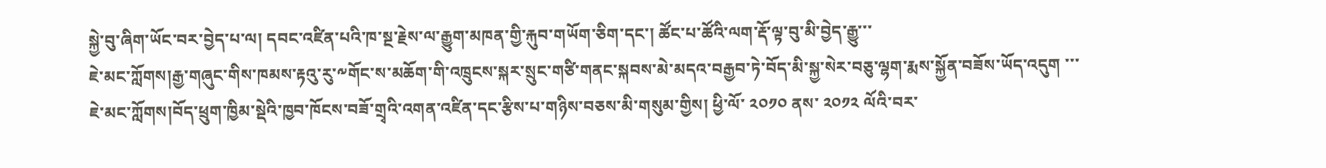སྐྱེ་བུ་ཞིག་ཡོང་བར་བྱེད་པ་ལ། དབང་འཛིན་པའི་ཁ་སྔ་རྗེས་ལ་རྒྱུག་མཁན་གྱི་རྐུབ་གཡོག་ཅིག་དང་། ཚོང་པ་ཚོའི་ལག་རྡོ་ལྟ་བུ་མི་བྱེད་རྒྱུ་་་
ཇེ་མང་ཀློགས།རྒྱ་གཞུང་གིས་ཁམས་རྟའུ་རུ་༸གོང་ས་མཆོག་གི་འཁྲུངས་སྐར་སྲུང་གཙི་གནང་སྐབས་མེ་མདའ་བརྒྱབ་ཏེ་བོད་མི་སྐྱ་སེར་བཅུ་ལྷག་རྨས་སྐྱོན་བཟོས་ཡོད་འདུག ་་་
ཇེ་མང་ཀློགས།བོད་ཕྲུག་ཁྱིམ་སྡེའི་ཁྱབ་ཁོངས་བཟོ་གྲྭའི་འགན་འཛིན་དང་རྩིས་པ་གཉིས་བཅས་མི་གསུམ་གྱིས། ཕྱི་ལོ་ ༢༠༡༠ ནས་ ༢༠༡༢ ལོའི་བར་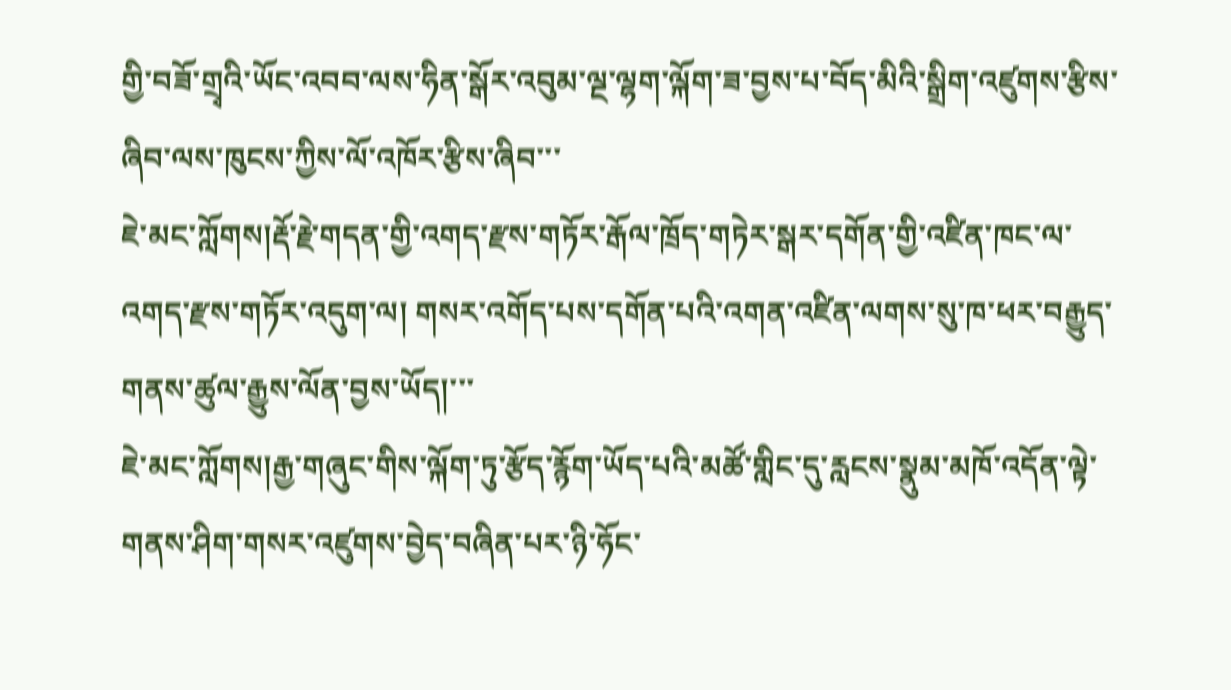གྱི་བཟོ་གྲྭའི་ཡོང་འབབ་ལས་ཧིན་སྒོར་འབུམ་ལྔ་ལྷག་ལྐོག་ཟ་བྱས་པ་བོད་མིའི་སྒྲིག་འཛུགས་རྩིས་ཞིབ་ལས་ཁུངས་ཀྱིས་ལོ་འཁོར་རྩིས་ཞིབ་་་
ཇེ་མང་ཀློགས།རྡོ་རྗེ་གདན་གྱི་འགད་རྫས་གཏོར་རྒོལ་ཁྲོད་གཏེར་སྒར་དགོན་གྱི་འཛིན་ཁང་ལ་འགད་རྫས་གཏོར་འདུག་ལ། གསར་འགོད་པས་དགོན་པའི་འགན་འཛིན་ལགས་སུ་ཁ་ཕར་བརྒྱུད་གནས་ཚུལ་རྒྱུས་ལོན་བྱས་ཡོད།་་་
ཇེ་མང་ཀློགས།རྒྱ་གཞུང་གིས་ལྐོག་ཏུ་རྩོད་རྙོག་ཡོད་པའི་མཚོ་གླིང་དུ་རླངས་སྣུམ་མཁོ་འདོན་ལྟེ་གནས་ཤིག་གསར་འཛུགས་བྱེད་བཞིན་པར་ཉི་ཧོང་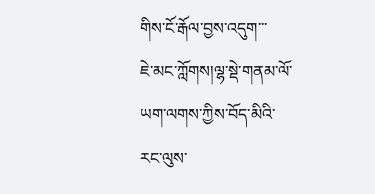གིས་ངོ་རྒོལ་བྱས་འདུག་་་
ཇེ་མང་ཀློགས།ལྷ་སྡེ་གནམ་ལོ་ཡག་ལགས་ཀྱིས་བོད་མིའི་རང་ལུས་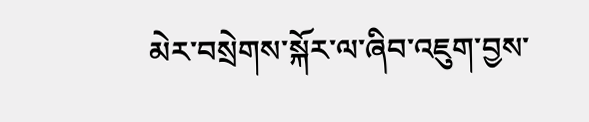མེར་བསྲེགས་སྐོར་ལ་ཞིབ་འཇུག་བྱས་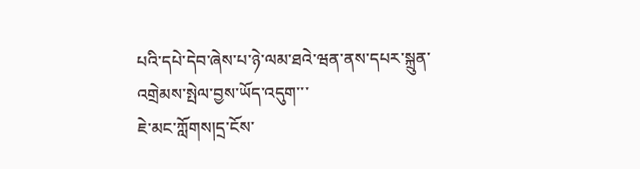པའི་དཔེ་དེབ་ཞེས་པ་ཉེ་ལམ་ཐའེ་ཝན་ནས་དཔར་སྐྲུན་འགྲེམས་སྤེལ་བྱས་ཡོད་འདུག་་་
ཇེ་མང་ཀློགས།དྲ་ངོས་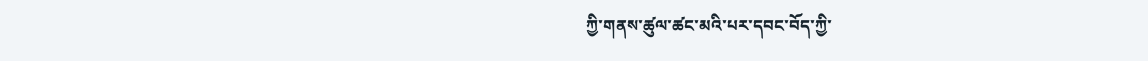ཀྱི་གནས་ཚུལ་ཚང་མའི་པར་དབང་བོད་ཀྱི་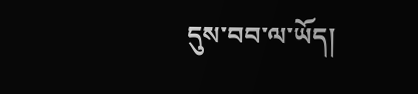དུས་བབ་ལ་ཡོད།